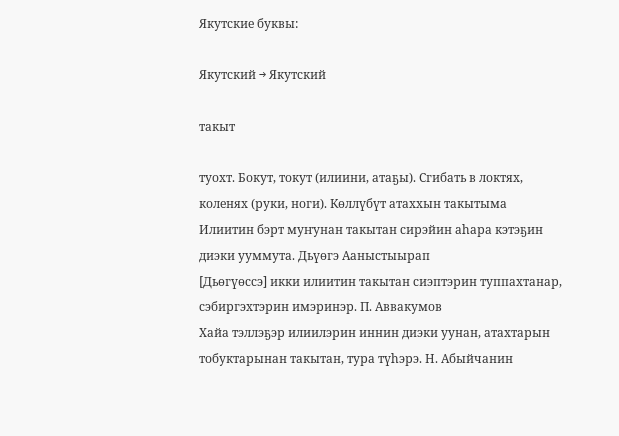Якутские буквы:

Якутский → Якутский

такыт

туохт. Бокут, токут (илиини, атаҕы). Сгибать в локтях, коленях (руки, ноги). Көллүбүт атаххын такытыма
Илиитин бэрт муҥунан такытан сирэйин аһара кэтэҕин диэки ууммута. Дьүөгэ Ааныстыырап
[Дьөгүөссэ] икки илиитин такытан сиэптэрин туппахтанар, сэбиргэхтэрин имэринэр. П. Аввакумов
Хайа тэллэҕэр илиилэрин иннин диэки уунан, атахтарын тобуктарынан такытан, тура түһэрэ. Н. Абыйчанин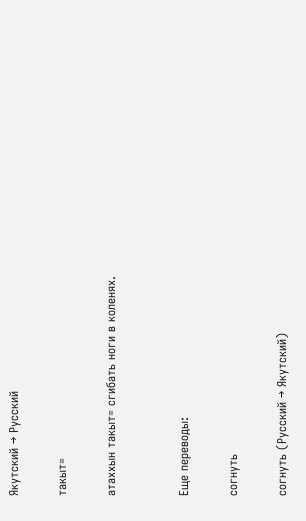Якутский → Русский

такыт=

атаххын такыт= сгибать ноги в коленях.


Еще переводы:

согнуть

согнуть (Русский → Якутский)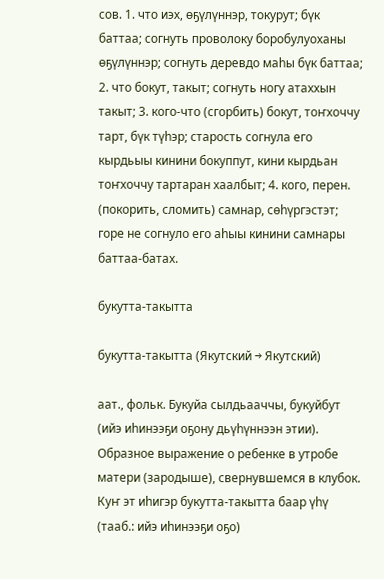сов. 1. что иэх, өҕүлүннэр, токурут; бүк баттаа; согнуть проволоку боробулуоханы өҕүлүннэр; согнуть деревдо маһы бүк баттаа; 2. что бокут, такыт; согнуть ногу атаххын такыт; 3. кого-что (сгорбить) бокут, тоҥхоччу тарт, бүк түһэр; старость согнула его кырдьыы кинини бокуппут, кини кырдьан тоҥхоччу тартаран хаалбыт; 4. кого, перен. (покорить, сломить) самнар, сөһүргэстэт; горе не согнуло его аһыы кинини самнары баттаа-батах.

букутта-такытта

букутта-такытта (Якутский → Якутский)

аат., фольк. Букуйа сылдьааччы, букуйбут (ийэ иһинээҕи оҕону дьүһүннээн этии). Образное выражение о ребенке в утробе матери (зародыше), свернувшемся в клубок. Куҥ эт иһигэр букутта-такытта баар үһү (тааб.: ийэ иһинээҕи оҕо)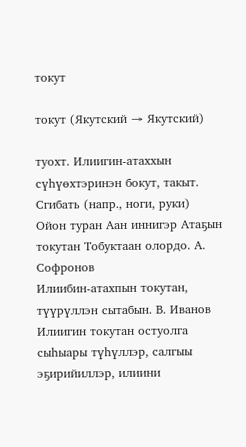токут

токут (Якутский → Якутский)

туохт. Илиигин-атаххын сүһүөхтэринэн бокут, такыт. Сгибать (напр., ноги, руки)
Ойон туран Аан иннигэр Атаҕын токутан Тобуктаан олордо. А. Софронов
Илиибин-атахпын токутан, түүрүллэн сытабын. В. Иванов
Илиигин токутан остуолга сыһыары түһүллэр, салгыы эҕирийиллэр, илиини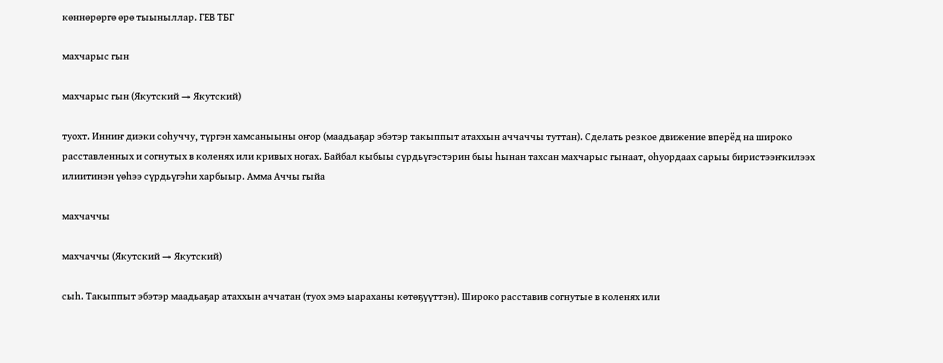көннөрөргө өрө тыыныллар. ГЕВ ТБГ

махчарыс гын

махчарыс гын (Якутский → Якутский)

туохт. Инниҥ диэки соһуччу, түргэн хамсаныыны оҥор (маадьаҕар эбэтэр такыппыт атаххын аччаччы туттан). Сделать резкое движение вперёд на широко расставленных и согнутых в коленях или кривых ногах. Байбал кыбыы сүрдьүгэстэрин быы һынан тахсан махчарыс гынаат, оһуордаах сарыы биристээҥкилээх илиитинэн үөһээ сүрдьүгэһи харбыыр. Амма Аччы гыйа

махчаччы

махчаччы (Якутский → Якутский)

сыһ. Такыппыт эбэтэр маадьаҕар атаххын аччатан (туох эмэ ыараханы көтөҕүүттэн). Широко расставив согнутые в коленях или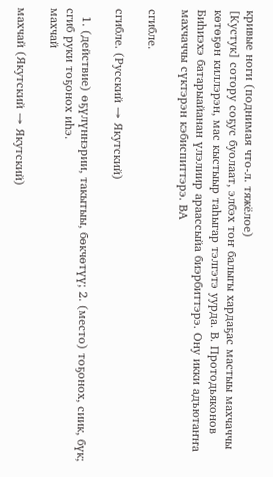кривые ноги (поднимая что-л. тяжёлое)
[Кустук] сотору соҕус буолаат, элбэх тоҥ балыгы хардаҕас мастыы махчаччы көтөҕөн киллэрэн, мас кыстыыр таһыгар тэлгэтэ уурда. В. Протодьяконов
Биһиэхэ батарыайанан үлэлиир араассыйа биэрбиттэрэ. Ону икки адъютаҥҥа махчаччы сүктэрэн кэбиспиттэрэ. ВА

сгибле.

сгибле. (Русский → Якутский)

  1. (действие) өҕүлүннэрии, такытыы, бөкчөтүү; 2. (место) тоҕонох, сиик, бүк; сгиб руки тоҕонох иһэ.
махчай

махчай (Якутский → Якутский)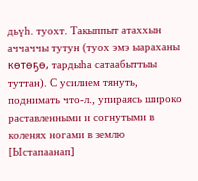дьүһ. туохт. Такыппыт атаххын аччаччы тутун (туох эмэ ыараханы көтөҕө, тардыһа сатаабыттыы туттан). С усилием тянуть, поднимать что-л., упираясь широко раставленными и согнутыми в коленях ногами в землю
[Ыстапаанап]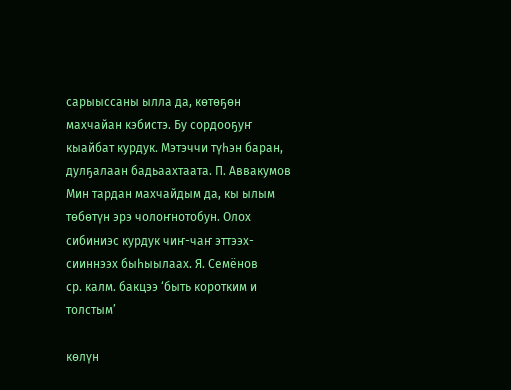сарыыссаны ылла да, көтөҕөн махчайан кэбистэ. Бу сордооҕуҥ кыайбат курдук. Мэтэччи түһэн баран, дулҕалаан бадьаахтаата. П. Аввакумов
Мин тардан махчайдым да, кы ылым төбөтүн эрэ чолоҥнотобун. Олох сибиниэс курдук чиҥ-чаҥ эттээх-сииннээх быһыылаах. Я. Семёнов
ср. калм. бакцээ ‘быть коротким и толстым’

көлүн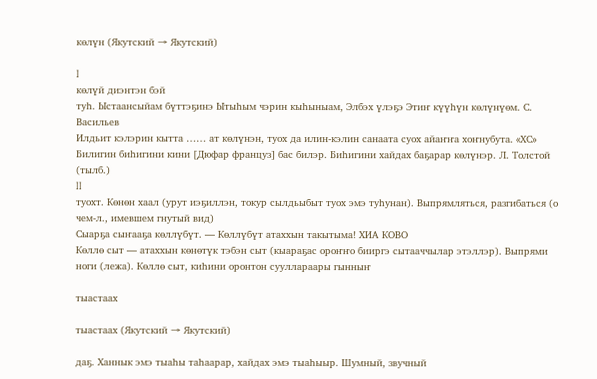көлүн (Якутский → Якутский)

I
көлүй диэнтэн бэй
туһ. Ыстаансыйам бүттэҕинэ Ытыһым чэрин кыһыныам, Элбэх үлэҕэ Этиҥ күүһүн көлүнүөм. С. Васильев
Илдьит кэлэрин кытта …… ат көлүнэн, туох да илин-кэлин санаата суох айаҥҥа хоҥнубута. «ХС»
Билигин биһигини кини [Дюфар француз] бас билэр. Биһигини хайдах баҕарар көлүнэр. Л. Толстой (тылб.)
II
туохт. Көнөн хаал (урут иэҕиллэн, токур сылдьыбыт туох эмэ туһунан). Выпрямляться, разгибаться (о чем-л., имевшем гнутый вид)
Сыарҕа сыҥааҕа көллүбүт. — Көллүбүт атаххын такытыма! ХИА КОВО
Көллө сыт — атаххын көнөтүк тэбэн сыт (кыараҕас ороҥҥо бииргэ сытааччылар этэллэр). Выпрями ноги (лежа). Көллө сыт, киһини оронтон сууллараары гынныҥ

тыастаах

тыастаах (Якутский → Якутский)

даҕ. Ханнык эмэ тыаһы таһаарар, хайдах эмэ тыаһыыр. Шумный, звучный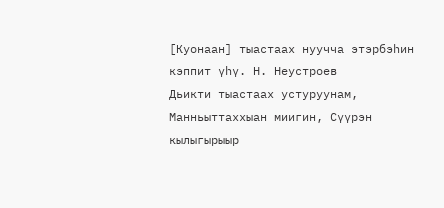[Куонаан] тыастаах нуучча этэрбэһин кэппит үһү. Н. Неустроев
Дьикти тыастаах устуруунам, Манньыттаххыан миигин, Сүүрэн кылыгырыыр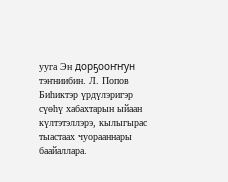ууга Эн дорҕооҥҥун тэҥниибин. Л. Попов
Биһиктэр үрдүлэригэр сүөһү хабахтарын ыйаан күлтэтэллэрэ, кылыгырас тыастаах чуорааннары баайаллара.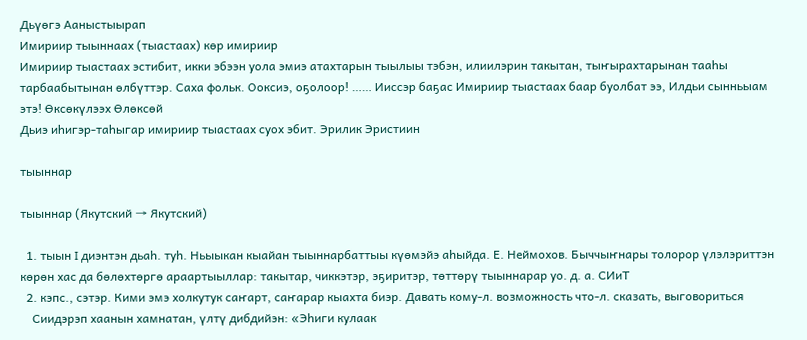Дьүөгэ Ааныстыырап
Имириир тыыннаах (тыастаах) көр имириир
Имириир тыастаах эстибит, икки эбээн уола эмиэ атахтарын тыылыы тэбэн, илиилэрин такытан, тыҥырахтарынан тааһы тарбаабытынан өлбүттэр. Саха фольк. Ооксиэ, оҕолоор! …… Ииссэр баҕас Имириир тыастаах баар буолбат ээ, Илдьи сынньыам этэ! Өксөкүлээх Өлөксөй
Дьиэ иһигэр-таһыгар имириир тыастаах суох эбит. Эрилик Эристиин

тыыннар

тыыннар (Якутский → Якутский)

  1. тыын I диэнтэн дьаһ. туһ. Ньыыкан кыайан тыыннарбаттыы күөмэйэ аһыйда. Е. Неймохов. Быччыҥнары толорор үлэлэриттэн көрөн хас да бөлөхтөргө араартыыллар: такытар, чиккэтэр, эҕиритэр, төттөрү тыыннарар уо. д. а. СИиТ
  2. кэпс., сэтэр. Кими эмэ холкутук саҥарт, саҥарар кыахта биэр. Давать кому-л. возможность что-л. сказать, выговориться
    Сиидэрэп хаанын хамнатан, үлтү дибдийэн: «Эһиги кулаак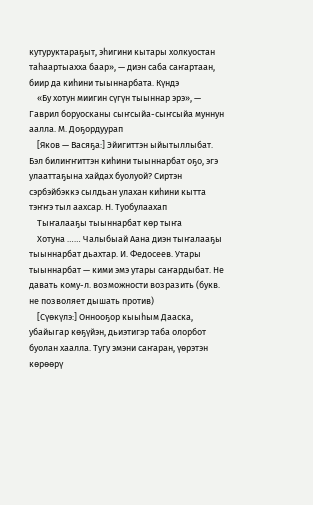кутуруктараҕыт, эһигини кытары холкуостан таһаартыахха баар», — диэн саба саҥартаан, биир да киһини тыыннарбата. Күндэ
    «Бу хотун миигин сүгүн тыыннар эрэ», — Гаврил боруосканы сыҥсыйа-сыҥсыйа муннун аалла. М. Доҕордуурап
    [Яков — Васяҕа:] Эйигиттэн ыйытыллыбат. Бэл билиҥҥиттэн киһини тыыннарбат оҕо, эгэ улааттаҕына хайдах буолуой? Сиртэн сэрбэйбэккэ сылдьан улахан киһини кытта тэҥҥэ тыл аахсар. Н. Туобулаахап
    Тыҥалааҕы тыыннарбат көр тыҥа
    Хотуна …… Чалыбыай Аана диэн тыҥалааҕы тыыннарбат дьахтар. И. Федосеев. Утары тыыннарбат — кими эмэ утары саҥардыбат. Не давать кому-л. возможности возразить (букв. не позволяет дышать против)
    [Сүөкүлэ:] Оннооҕор кыыһым Дааска, убайыгар көҕүйэн, дьиэтигэр таба олорбот буолан хаалла. Тугу эмэни саҥаран, үөрэтэн көрөөрү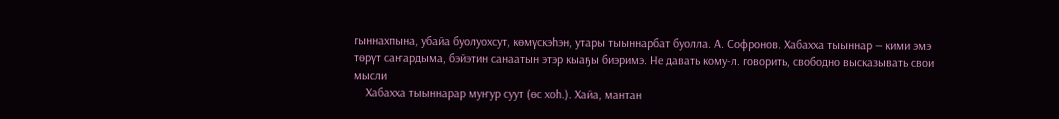гыннахпына, убайа буолуохсут, көмүскэһэн, утары тыыннарбат буолла. А. Софронов. Хабахха тыыннар — кими эмэ төрүт саҥардыма, бэйэтин санаатын этэр кыаҕы биэримэ. Не давать кому-л. говорить, свободно высказывать свои мысли
    Хабахха тыыннарар муҥур суут (өс хоһ.). Хайа, мантан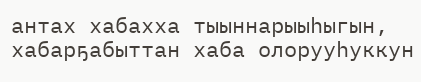антах хабахха тыыннарыыһыгын, хабарҕабыттан хаба олорууһуккун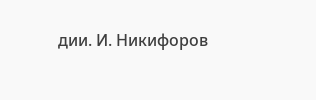дии. И. Никифоров